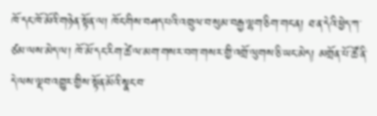ཁོ་དང་ཁོ་མོའི་གཉེན་སྟོན་ལ། ཁོང་གིས་བཤད་པའི་འགྲུལ་བ་སུམ་བརྒྱ་ལྷག་ཅིག་གང་ན། ཐ་ན་དེའི་ཕྱེད་ཀ་ཙམ་ལས་མེད་ལ། ཁོ་མོ་དང་རིག་ཚེ་ལ་མག་གསར་བག་གསར་གྱི་འགྲོ་ལུགས་ཅི་ཡང་མེད། མགྲོན་པོ་ཚོ་ནི་དེ་ལས་ལྡབ་འགྱུར་གྱིས་སྟོན་མོའི་སྣང་བ་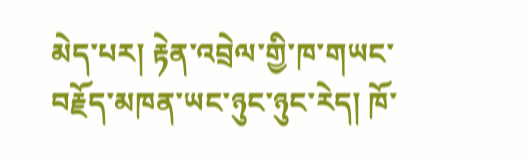མེད་པར། རྟེན་འབྲེལ་གྱི་ཁ་གཡང་བརྗོད་མཁན་ཡང་ཉུང་ཉུང་རེད། ཁོ་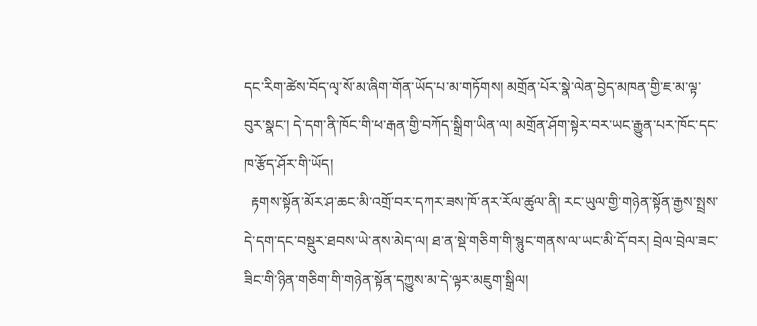དང་རིག་ཚེས་བོད་ལྭ་སོ་མ་ཞིག་གོན་ཡོད་པ་མ་གཏོགས། མགྲོན་པོར་སྣེ་ལེན་བྱེད་མཁན་གྱི་ཇ་མ་ལྟ་བུར་སྣང་། དེ་དག་ནི་ཁོང་གི་ཕ་རྒན་གྱི་བཀོད་སྒྲིག་ཡིན་ལ། མགྲོན་ཤོག་སྟེར་བར་ཡང་རྒྱུན་པར་ཁོང་དང་ཁ་རྩོད་ཤོར་གི་ཡོད།
  རྟགས་སྟོན་མོར་ཤ་ཆང་མི་འགྲོ་བར་དཀར་ཟས་ཁོ་ནར་རོལ་ཚུལ་ནི། རང་ཡུལ་གྱི་གཉེན་སྟོན་རྒྱས་སྤྲས་དེ་དག་དང་བསྡུར་ཐབས་ཡེ་ནས་མེད་ལ། ཐ་ན་སྡེ་གཅིག་གི་སྙུང་གནས་ལ་ཡང་མི་དོ་བར། བྲེལ་བྲེལ་ཟང་ཟིང་གི་ཉིན་གཅིག་གི་གཉེན་སྟོན་དཀྱུས་མ་དེ་ལྟར་མཇུག་སྒྲིལ།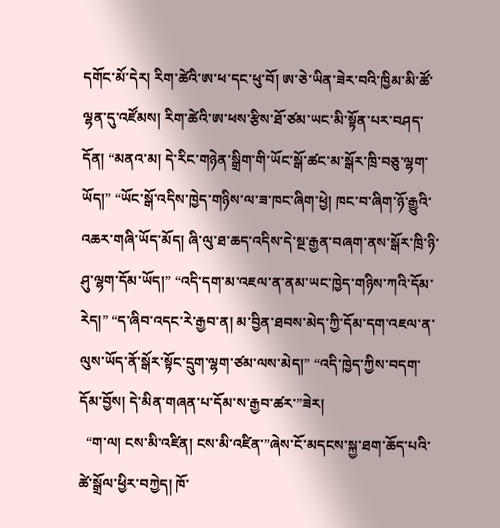དགོང་མོ་དེར། རིག་ཚེའི་ཨ་ཕ་དང་ཕུ་བོ། ཨ་ཅེ་ཡིན་ཟེར་བའི་ཁྱིམ་མི་ཚོ་ལྷན་དུ་འཛོམས། རིག་ཚེའི་ཨ་ཕས་རྩིས་ཐོ་ཙམ་ཡང་མི་སྟོན་པར་བཤད་དོན། “མནའ་མ། དེ་རིང་གཉེན་སྒྲིག་གི་ཡོང་སྒོ་ཚང་མ་སྒོར་ཁྲི་བཅུ་ལྷག་ཡོད།” “ཡོང་སྒོ་འདིས་ཁྱེད་གཉིས་ལ་ཟ་ཁང་ཞིག་ཕྱེ། ཁང་བ་ཞིག་ཉོ་རྒྱུའི་འཆར་གཞི་ཡོད་མོད། ཞི་ལུ་ཐ་ཆད་འདིས་དེ་སྔ་རྒྱན་བཞག་ནས་སྒོར་ཁྲི་ཉི་ཤུ་ལྷག་དོམ་ཡོད།” “འདི་དག་མ་འཇལ་ན་ནམ་ཡང་ཁྱེད་གཉིས་ཀའི་དོམ་རེད།” “ད་ཞིབ་འདང་རེ་རྒྱབ་ན། མ་བྱིན་ཐབས་མེད་ཀྱི་དོམ་དག་འཇལ་ན་ལུས་ཡོད་ནོ་སྒོར་སྟོང་དྲུག་ལྷག་ཙམ་ལས་མེད།” “འདི་ཁྱེད་ཀྱིས་བདག་དོམ་བྱོས། དེ་མིན་གཞན་པ་དོམ་ས་རྒྱབ་ཚར་”ཟེར།
  “ག་ལ། ངས་མི་འཛིན། ངས་མི་འཛིན་”ཞེས་ངོ་མདངས་སྐྱ་ཐག་ཆོད་པའི་ཚེ་སྒྲོལ་ཕྱིར་བཀྱེད། ཁོ་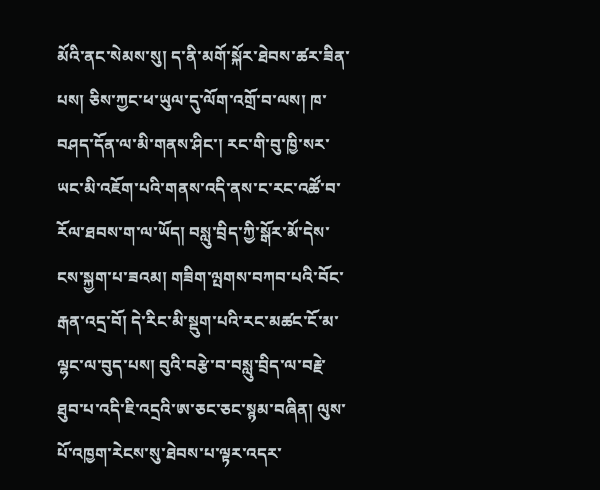མོའི་ནང་སེམས་སུ། ད་ནི་མགོ་སྐོར་ཐེབས་ཚར་ཟིན་པས། ཅིས་ཀྱང་ཕ་ཡུལ་དུ་ལོག་འགྲོ་བ་ལས། ཁ་བཤད་དོན་ལ་མི་གནས་ཤིང་། རང་གི་བུ་ཁྱི་སར་ཡང་མི་འཇོག་པའི་གནས་འདི་ནས་ང་རང་འཚོ་བ་རོལ་ཐབས་ག་ལ་ཡོད། བསླུ་བྲིད་ཀྱི་སྒོར་མོ་དེས་ངས་སྐྱག་པ་ཟའམ། གཟིག་ལྤགས་བཀབ་པའི་བོང་རྒན་འདྲ་བོ། དེ་རིང་མི་སྡུག་པའི་རང་མཚང་ངོ་མ་ལྷང་ལ་བུད་པས། བུའི་བརྩེ་བ་བསླུ་བྲིད་ལ་བརྗེ་ཐུབ་པ་འདི་ཇི་འདྲའི་ཨ་ཅང་ཅང་སྙམ་བཞིན། ལུས་པོ་འཁྱག་རེངས་སུ་ཐེབས་པ་ལྟར་འདར་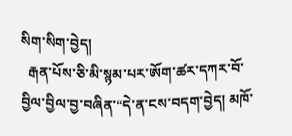སིག་སིག་བྱེད།
  རྒན་པོས་ཅི་མི་སྙམ་པར་ཨོག་ཚར་དཀར་བོ་བྱིལ་བྱིལ་བྱ་བཞིན་“དེ་ན་ངས་བདག་བྱེད། མཁོ་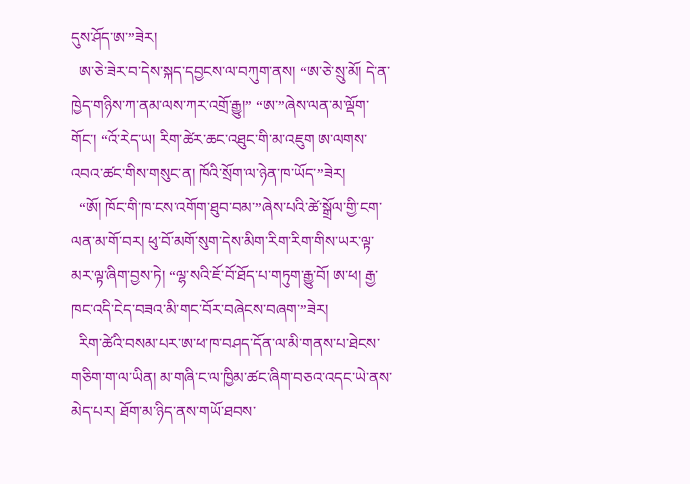དུས་ཤོད་ཨ་”ཟེར།
  ཨ་ཅེ་ཟེར་བ་དེས་སྐད་དབྱངས་ལ་བཀུག་ནས། “ཨ་ཅེ་སྲུ་མོ། དེ་ན་ཁྱེད་གཉིས་ཀ་ནམ་ལས་ཀར་འགྲོ་རྒྱུ།” “ཨ་”ཞེས་ལན་མ་ལྡོག་གོང་། “འོ་རེད་ཡ། རིག་ཚེར་ཆང་འཐུང་གི་མ་འཇུག ཨ་ལགས་འབའ་ཚང་གིས་གསུང་ན། ཁོའི་སྲོག་ལ་ཉེན་ཁ་ཡོད་”ཟེར།
  “ཨོ། ཁོང་གི་ཁ་ངས་འགོག་ཐུབ་བམ་”ཞེས་པའི་ཚེ་སྒྲོལ་གྱི་ངག་ལན་མ་གོ་བར། ཕུ་བོ་མགོ་སུག་དེས་མིག་རིག་རིག་གིས་ཡར་ལྟ་མར་ལྟ་ཞིག་བྱས་ཏེ། “ལྷ་སའི་ཇོ་བོ་ཐོད་པ་གཏུག་རྒྱུ་བོ། ཨ་ཕ། རྒྱ་ཁང་འདི་ངེད་བཟའ་མི་གང་བོར་བཞེངས་བཞག་”ཟེར།
  རིག་ཚེའི་བསམ་པར་ཨ་ཕ་ཁ་བཤད་དོན་ལ་མི་གནས་པ་ཐེངས་གཅིག་ག་ལ་ཡིན། མ་གཞི་ང་ལ་ཁྱིམ་ཚང་ཞིག་བཅའ་འདང་ཡེ་ནས་མེད་པར། ཐོག་མ་ཉིད་ནས་གཡོ་ཐབས་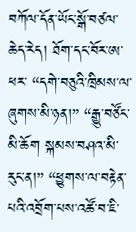བཀོལ་དོན་ཡོང་སྒོ་བཙལ་ཆེད་རེད། ཐོག་དང་བོར་ཨ་ཕར་ “དགེ་བཅུའི་ཁྲིམས་ལ་ཞུགས་མི་ཉན།” “རྒྱུ་བཙོང་མི་ཆོག སྐམས་བཤའ་མི་རུང་ན།” “ཕྱུགས་ལ་བརྟེན་པའི་འབྲོག་པས་འཚོ་བ་ཇི་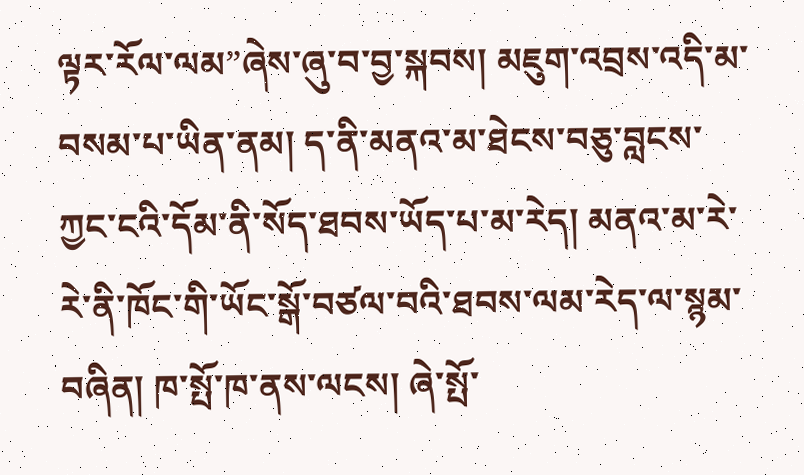ལྟར་རོལ་ལམ”ཞེས་ཞུ་བ་བྱ་སྐབས། མཇུག་འབྲས་འདི་མ་བསམ་པ་ཡིན་ནམ། ད་ནི་མནའ་མ་ཐེངས་བཅུ་བླངས་ཀྱང་ངའི་དོམ་ནི་སོད་ཐབས་ཡོད་པ་མ་རེད། མནའ་མ་རེ་རེ་ནི་ཁོང་གི་ཡོང་སྒོ་བཙལ་བའི་ཐབས་ལམ་རེད་ལ་སྙམ་བཞིན། ཁ་སྤོ་ཁ་ནས་ལངས། ཞེ་སྤོ་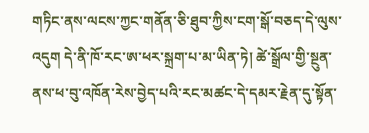གཏིང་ནས་ལངས་ཀྱང་གནོན་ཅི་ཐུབ་ཀྱིས་ངག་སྒོ་བཅད་དེ་ལུས་འདུག དེ་ནི་ཁོ་རང་ཨ་ཕར་སྐྲག་པ་མ་ཡིན་ཏེ། ཚེ་སྒྲོལ་གྱི་སྔུན་ནས་ཕ་བུ་འཁོན་རེས་བྱེད་པའི་རང་མཚང་དེ་དམར་རྗེན་དུ་སྟོན་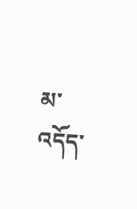མ་འདོད་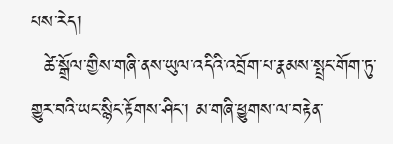པས་རེད།
  ཚེ་སྒྲོལ་གྱིས་གཞི་ནས་ཡུལ་འདིའི་འབྲོག་པ་རྣམས་སྤྲང་གོག་ཏུ་གྱུར་བའི་ཡང་སྙིང་རྟོགས་ཤིང་། མ་གཞི་ཕྱུགས་ལ་བརྟེན་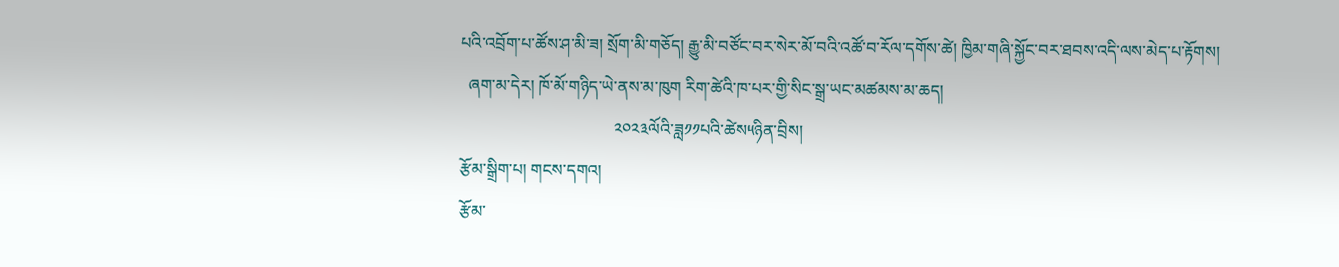པའི་འབྲོག་པ་ཚོས་ཤ་མི་ཟ། སྲོག་མི་གཅོད། རྒྱུ་མི་བཙོང་བར་སེར་མོ་བའི་འཚོ་བ་རོལ་དགོས་ཚེ། ཁྱིམ་གཞི་སྐྱོང་བར་ཐབས་འདི་ལས་མེད་པ་རྟོགས།
  ཞག་མ་དེར། ཁོ་མོ་གཉིད་ཡེ་ནས་མ་ཁུག རིག་ཚེའི་ཁ་པར་གྱི་སིང་སྒྲ་ཡང་མཚམས་མ་ཆད།
                                     ༢༠༢༣ལོའི་ཟླ༡༡པའི་ཚེས༥ཉིན་བྲིས།
རྩོམ་སྒྲིག་པ། གངས་དགའ།
རྩོམ་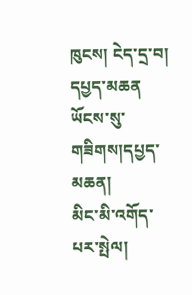ཁུངས། ངེད་དྲ་བ།
དཔྱད་མཆན ཡོངས་སུ་གཟིགས།དཔྱད་མཆན།
མིང་མི་འགོད་པར་སྤེལ།